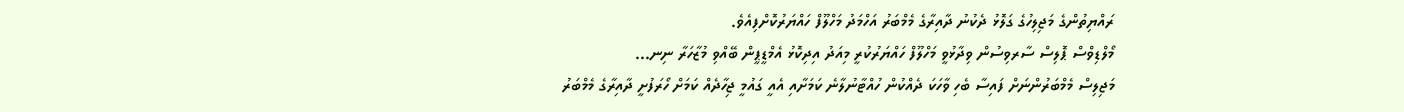ރައްޔިތުންގެ މަޖިލިހުގެ ގަލޮޅު ދެކުނު ދާއިރާގެ މެމްބަރު އަހްމަދު މަހްލޫފް ހައްޔަރުކޮށްފިއެވެ.
މޯލްޑިވްސް ޕޮލިސް ސާރވިސުން ވިދާޅުވީ މަހްލޫފް ހައްޔަރުކުރީ މިއަދު އިދިކޮޅު އެމްޑީޕީން ބޭއްވި މުޒާހަރާ ނިނ...
މަޖިލިސް މެމްބަރުންނަށް ފައިސާ ބެހި ވާހަކަ ދެއްކުން ހުއްޓާނުލާނެ ކަމަށާއި އެއީ ގައުމީ ޖިހާދެއް ކަމަށް ހޯރަފުށީ ދާއިރާގެ މެމްބަރު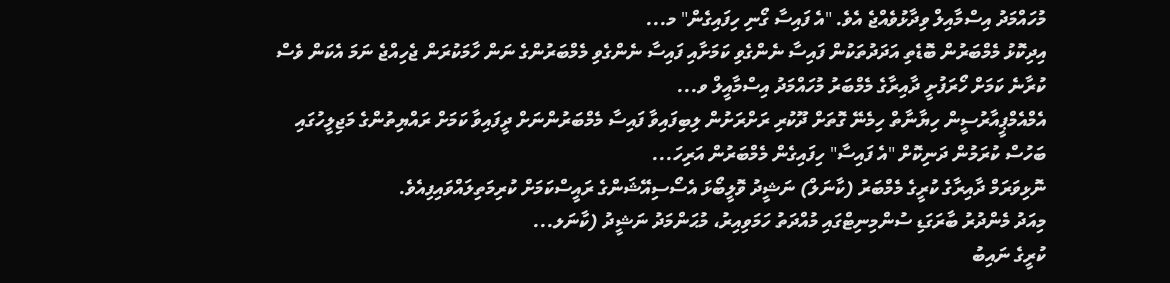މުހައްމަދު އިސްމާއިލް ވިދާޅުވެއްޖެ އެވެ. "އެ ފައިސާ ގޯނި ހިފައިގެން" މ...
އިދިކޮޅު މެމްބަރުން ބޮޑެތި އަދަދުތަކުން ފައިސާ ނެންގެވި ކަމަށާއި ފައިސާ ނެންގެވި މެމްބަރުންގެ ނަން ހާމަކުރަން ޖެހިއްޖެ ނަމަ އެކަން ވެސް ކުރާނެ ކަމަށް ހޯރަފުށީ ދާއިރާގެ މެމްބަރު މުހައްމަދު އިސްމާއީލް ވ...
އެމްއެމްޕީއާރުސީން ހިޔާނާތް ހިމެނޭ ގޮތަށް ދޫކުރި ރަށްރަށުން ލިބިފައިވާ ފައިސާ މެމްބަރުންނަށް ދީފައިވާ ކަމަށް ރައްޔިތުންގެ މަޖިލީހުގައި ބަހުސް ކުރަމުން ދަނިކޮށް "އެ ފައިސާ" ހިފައިގެން މެމްބަރުން އަރިހަ...
ނޮޅިވަރަމް ދާއިރާގެ ކުރީގެ މެމްބަރު (ކާނަލް) ނަޝީދު ވޮލީބޯޅަ އެސޯސިއޭޝަންގެ ރައީސްކަމަށް ކުރިމަތިލައްވައިފިއެވެ.
މިއަދު މެންދުރު ބާރަގަޑި ސުންމިނިޓްގައި މުއްދަތު ހަމަވިއިރު، މުޙަންމަދު ނަޝީދު (ކާނަލ...
ކުރީގެ ނައިބު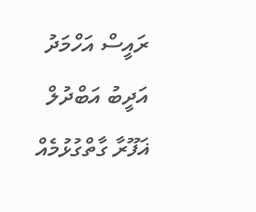ރައީސް އަހްމަދު އަދީބު އަބްދުލް ޣަފޫރާ ގާތްގުޅުމެއް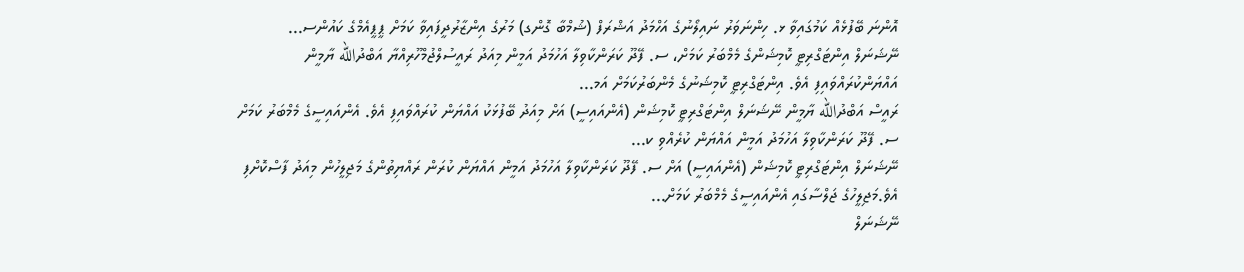އޮންނަ ބޭފުޅެއް ކަމުގައިވާ ޅ. ހިންނަވަރު ނައިލޯނުގެ އަހްމަދު އަޝްރަފް (ޝުމްބާ ގޮންގ) މަރުގެ އިންޒާރުދީފައިވާ ކަމަށް ޕީޕީއެމްގެ ކައުންސ...
ނޭޝަނަލް އިންޓަގްރިޓީ ކޮމިޝަންގެ މެމްބަރު ކަމަށް، ސ. ފޭދޫ ކަރަންކާވިލާ އަހުމަދު އަމީން މިއަދު ރައީސުލްޖުމްހޫރިއްޔާ އަބްދުالله ޔާމީން އައްޔަންކުރައްވައިފި އެވެ. އިންޓަގްރިޓީ ކޮމިޝަނުގެ މެންބަރުކަމަށް އަމ...
ރައީސް އަބްދުالله ޔާމީން ނޭޝަނަލް އިންޓަގްރިޓީ ކޮމިޝަން (އެންއައިސީ) އަށް މިއަދު ބޭފުޅަކު އައްޔަން ކުރައްވައިފި އެވެ. އެންއައިސީގެ މެމްބަރު ކަމަށް ސ. ފޭދޫ ކަރަންކާވިލާ އަހުމަދު އަމީން އައްޔަން ކުރެއްވި ކ...
ނޭޝަނަލް އިންޓަގްރިޓީ ކޮމިޝަން (އެންއައިސީ) އަށް ސ. ފޭދޫ ކަރަންކާވިލާ އަހުމަދު އަމީން އައްޔަން ކުރަން ރައްޔިތުންގެ މަޖިލީހުން މިއަދު ފާސްކޮށްފި އެވެ.މަޖިލީހުގެ ޖަލްސާގައި އެންއައިސީގެ މެމްބަރު ކަމަށް...
ނޭޝަނަލް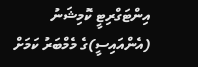އިންޓަގްރިޓީ ކޮމިޝަނު (އެންއައިސީ)ގެ މެމްބަރު ކަމަށް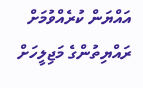އައްޔަން ކުރެއްވުމަށް ރައްޔިތުންގެ މަޖިލީހަށް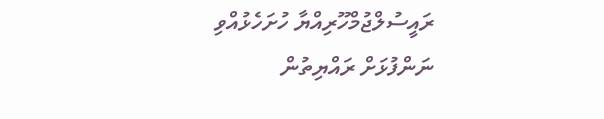ރައީސުލްޖުމްހޫރިއްޔާ ހުށަހެޅުއްވި ނަންފުޅަށް ރައްޔިތުން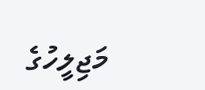މަޖިލީހުގެ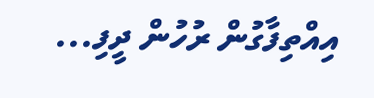އިއްތިފާގުން ރުހުން ދީފި...